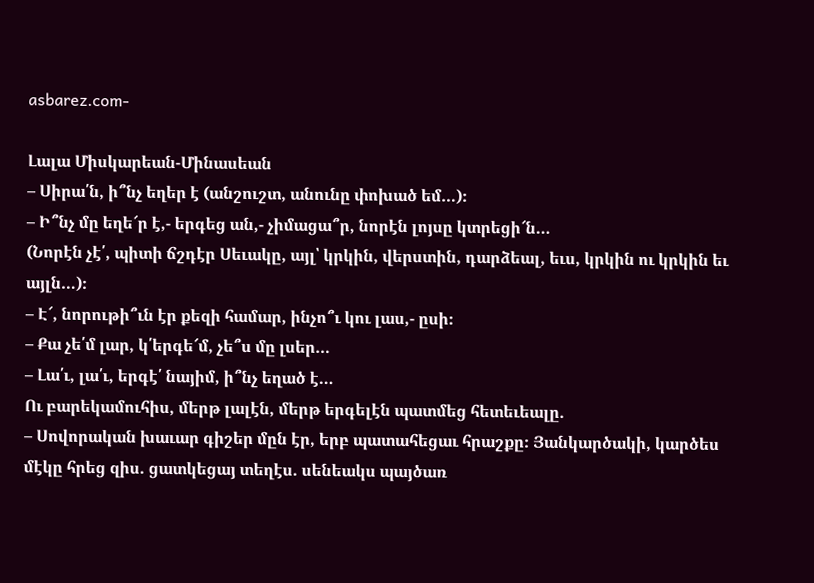asbarez.com-

Լալա Միսկարեան-Մինասեան
– Սիրա՛ն, ի՞նչ եղեր է (անշուշտ, անունը փոխած եմ…)։
– Ի՞նչ մը եղե՜ր է,- երգեց ան,- չիմացա՞ր, նորէն լոյսը կտրեցի՜ն…
(Նորէն չէ՛, պիտի ճշդէր Սեւակը, այլ՝ կրկին, վերստին, դարձեալ, եւս, կրկին ու կրկին եւ այլն…)։
– Է՜, նորութի՞ւն էր քեզի համար, ինչո՞ւ կու լաս,- ըսի։
– Քա չե՛մ լար, կ՛երգե՜մ, չե՞ս մը լսեր…
– Լա՛ւ, լա՛ւ, երգէ՛ նայիմ, ի՞նչ եղած է…
Ու բարեկամուհիս, մերթ լալէն, մերթ երգելէն պատմեց հետեւեալը.
– Սովորական խաւար գիշեր մըն էր, երբ պատահեցաւ հրաշքը։ Յանկարծակի, կարծես մէկը հրեց զիս. ցատկեցայ տեղէս. սենեակս պայծառ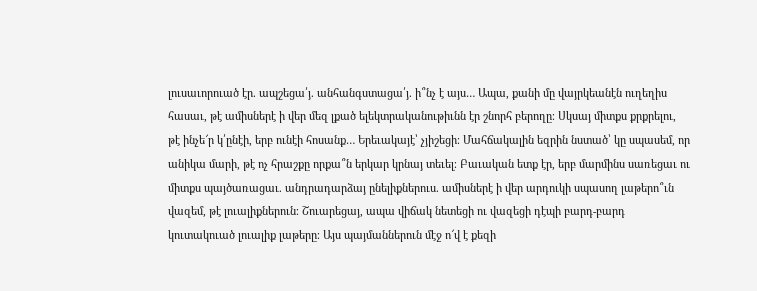լուսաւորուած էր. ապշեցա՛յ. անհանգստացա՛յ. ի՞նչ է այս… Ապա, քանի մը վայրկեանէն ուղեղիս հասաւ, թէ ամիսներէ ի վեր մեզ լքած ելեկտրականութիւնն էր շնորհ բերողը։ Սկսայ միտքս քրքրելու, թէ ինչե՜ր կ՛ընէի, երբ ունէի հոսանք… Երեւակայէ՝ չյիշեցի։ Մահճակալին եզրին նստած՝ կը սպասեմ, որ անիկա մարի, թէ ոչ հրաշքը որքա՞ն երկար կրնայ տեւել։ Բաւական ետք էր, երբ մարմինս սառեցաւ ու միտքս պայծառացաւ. անդրադարձայ ընելիքներուս. ամիսներէ ի վեր արդուկի սպասող լաթերո՞ւն վազեմ, թէ լուալիքներուն։ Շուարեցայ, ապա վիճակ նետեցի ու վազեցի դէպի բարդ-բարդ կուտակուած լուալիք լաթերը։ Այս պայմաններուն մէջ ո՜վ է քեզի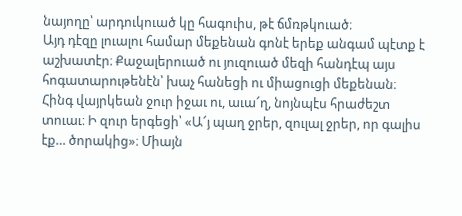նայողը՝ արդուկուած կը հագուիս, թէ ճմռթկուած։
Այդ դէզը լուալու համար մեքենան գոնէ երեք անգամ պէտք է աշխատէր։ Քաջալերուած ու յուզուած մեզի հանդէպ այս հոգատարութենէն՝ խաչ հանեցի ու միացուցի մեքենան։ Հինգ վայրկեան ջուր իջաւ ու, աւա՜ղ, նոյնպէս հրաժեշտ տուաւ։ Ի զուր երգեցի՝ «Ա՜յ պաղ ջրեր, զուլալ ջրեր, որ գալիս էք… ծորակից»։ Միայն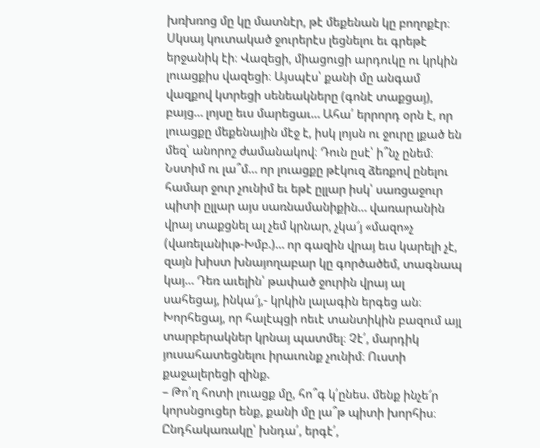խռխռոց մը կը մատնէր, թէ մեքենան կը բողոքէր։ Սկսայ կուտակած ջուրերէս լեցնելու եւ գրեթէ երջանիկ էի։ Վազեցի, միացուցի արդուկը ու կրկին լուացքիս վազեցի։ Այսպէս՝ քանի մը անգամ վազքով կտրեցի սենեակները (գոնէ տաքցայ), բայց… լոյսը եւս մարեցաւ… Ահա՛ երրորդ օրն է, որ լուացքը մեքենային մէջ է, իսկ լոյսն ու ջուրը լքած են մեզ՝ անորոշ ժամանակով։ Դուն ըսէ՝ ի՞նչ ընեմ։ Նստիմ ու լա՞մ… որ լուացքը թէկուզ ձեռքով ընելու համար ջուր չունիմ եւ եթէ ըլլար իսկ՝ սառցաջուր պիտի ըլլար այս սառնամանիքին… վառարանին վրայ տաքցնել ալ չեմ կրնար, չկա՜յ «մազո»չ (վառելանիւթ-Խմբ.)… որ գազին վրայ եւս կարելի չէ, զայն խիստ խնայողաբար կը գործածեմ, տագնապ կայ… Դեռ աւելին՝ թափած ջուրին վրայ ալ սահեցայ, ինկա՜յ,- կրկին լալագին երգեց ան։
Խորհեցայ, որ հալէպցի ոեւէ տանտիկին բազում այլ տարբերակներ կրնայ պատմել։ Չէ՛, մարդիկ յուսահատեցնելու իրաւունք չունիմ։ Ուստի քաջալերեցի զինք.
– Թո՛ղ հոտի լուացք մը, հո՞գ կ՛ընես. մենք ինչե՜ր կորսնցուցեր ենք, քանի մը լա՞թ պիտի խորհիս։ Ընդհակառակը՝ խնդա՛, երգէ՛,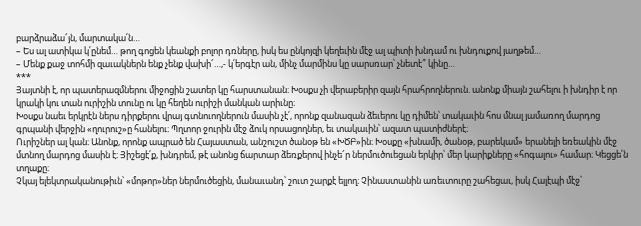բարձրաձա՜յն, մարտակա՛ն…
– Ես ալ ատիկա կ՛ընեմ… թող գոցեն կեանքի բոլոր դռները, իսկ ես ընկոյզի կեղեւին մէջ ալ պիտի խնդամ ու խնդուքով յաղթեմ…
– Մենք քաջ տոհմի զաւակներն ենք չենք վախի՜…,- կ՛երգէր ան, մինչ մարմինս կը սարսռար՝ չնետէ՞ կինը…
***
Յայտնի է, որ պատերազմներու միջոցին շատեր կը հարստանան։ Խօսքս չի վերաբերիր զայն հրահրողներուն. անոնք միայն շահելու ի խնդիր է որ կրակի կու տան ուրիշին տունը ու կը հեղեն ուրիշի մանկան արիւնը։
Խօսքս նաեւ երկրէն ներս դիրքերու վրայ գտնուողներուն մասին չէ՛, որոնք զանազան ձեւերու կը դիմեն՝ տակաւին հոս մնալ յամառող մարդոց գրպանի վերջին «ղուրուշ»ը հանելու։ Պղտոր ջուրին մէջ ձուկ որսացողներ, եւ տակաւին՝ ազատ պատիժներէ։
Ուրիշներ ալ կան։ Անոնք, որոնք ապրած են Հայաստան, անշուշտ ծանօթ են «ԽԾԲ»ին։ Խօսքը «խնամի, ծանօթ, բարեկամ» երանելի եռեակին մէջ մտնող մարդոց մասին է։ Յիշեցէ՛ք, խնդրեմ, թէ անոնց ճարտար ձեռքերով ինչե՜ր ներմուծուեցան երկիր՝ մեր կարիքները «հոգալու» համար։ Կեցցե՛ն տղաքը։
Չկայ ելեկտրականութիւն՝ «մոթոր»ներ ներմուծեցին, մանաւանդ՝ շուտ շարքէ ելլող։ Չինաստանին առեւտուրը շահեցաւ, իսկ Հալէպի մէջ՝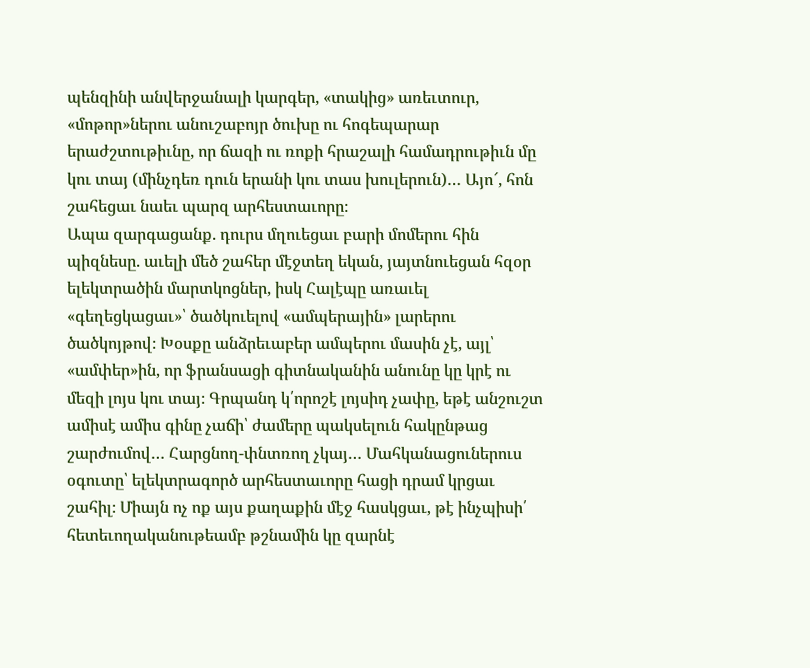պենզինի անվերջանալի կարգեր, «տակից» առեւտուր, «մոթոր»ներու անուշաբոյր ծուխը ու հոգեպարար երաժշտութիւնը, որ ճազի ու ռոքի հրաշալի համադրութիւն մը կու տայ (մինչդեռ դուն երանի կու տաս խուլերուն)… Այո՜, հոն շահեցաւ նաեւ պարզ արհեստաւորը։
Ապա զարգացանք. դուրս մղուեցաւ բարի մոմերու հին պիզնեսը. աւելի մեծ շահեր մէջտեղ եկան, յայտնուեցան հզօր ելեկտրածին մարտկոցներ, իսկ Հալէպը առաւել «գեղեցկացաւ»՝ ծածկուելով «ամպերային» լարերու ծածկոյթով։ Խօսքը անձրեւաբեր ամպերու մասին չէ, այլ՝ «ամփեր»ին, որ ֆրանսացի գիտնականին անունը կը կրէ ու մեզի լոյս կու տայ։ Գրպանդ կ՛որոշէ լոյսիդ չափը, եթէ անշուշտ ամիսէ ամիս գինը չաճի՝ ժամերը պակսելուն հակընթաց շարժումով… Հարցնող-փնտռող չկայ… Մահկանացուներուս օգուտը՝ ելեկտրագործ արհեստաւորը հացի դրամ կրցաւ շահիլ։ Միայն ոչ ոք այս քաղաքին մէջ հասկցաւ, թէ ինչպիսի՛ հետեւողականութեամբ թշնամին կը զարնէ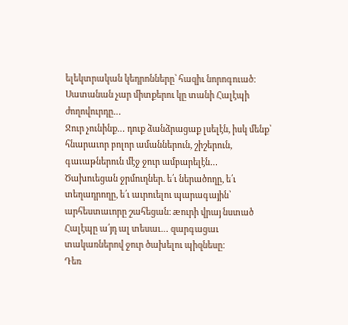ելեկտրական կեդրոնները՝ հազիւ նորոգուած։ Սատանան չար միտքերու կը տանի Հալէպի ժողովուրդը…
Ջուր չունինք… դուք ձանձրացաք լսելէն, իսկ մենք՝ հնարաւոր բոլոր ամաններուն, շիշերուն, գաւաթներուն մէջ ջուր ամբարելէն… Ծախուեցան ջրմուղներ. ե՛ւ ներածողը, ե՛ւ տեղադրողը, ե՛ւ աւրուելու պարագային՝ արհեստաւորը շահեցան։ æուրի վրայ նստած Հալէպը ա՛յդ ալ տեսաւ… զարգացաւ տակառներով ջուր ծախելու պիզնեսը։
Դեռ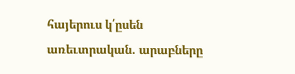հայերուս կ՛ըսեն առեւտրական. արաբները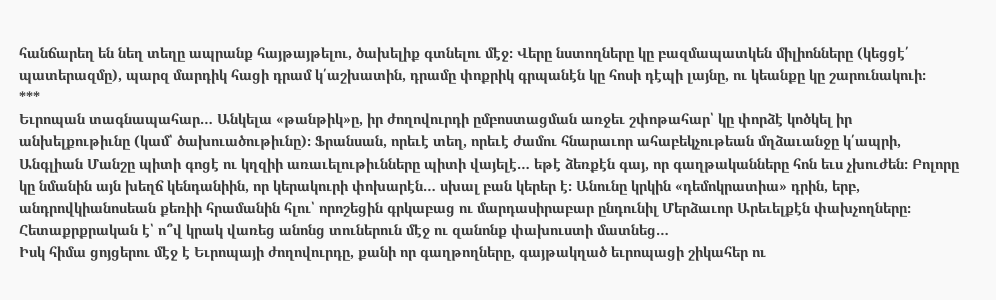հանճարեղ են նեղ տեղը ապրանք հայթայթելու, ծախելիք գտնելու մէջ։ Վերը նստողները կը բազմապատկեն միլիոնները (կեցցէ՛ պատերազմը), պարզ մարդիկ հացի դրամ կ՛աշխատին, դրամը փոքրիկ գրպանէն կը հոսի դէպի լայնը, ու կեանքը կը շարունակուի։
***
Եւրոպան տագնապահար… Անկելա «թանթիկ»ը, իր ժողովուրդի ըմբոստացման առջեւ շփոթահար՝ կը փորձէ կոծկել իր անխելքութիւնը (կամ՝ ծախուածութիւնը)։ Ֆրանսան, որեւէ տեղ, որեւէ ժամու հնարաւոր ահաբեկչութեան մղձաւանջը կ՛ապրի, Անգլիան Մանշը պիտի գոցէ ու կղզիի առաւելութիւնները պիտի վայելէ… եթէ ձեռքէն գայ, որ գաղթականները հոն եւս չխուժեն։ Բոլորը կը նմանին այն խեղճ կենդանիին, որ կերակուրի փոխարէն… սխալ բան կերեր է։ Անունը կրկին «դեմոկրատիա» դրին, երբ, անդրովկիանոսեան քեռիի հրամանին հլու՝ որոշեցին գրկաբաց ու մարդասիրաբար ընդունիլ Մերձաւոր Արեւելքէն փախչողները։ Հետաքրքրական է՝ ո՞վ կրակ վառեց անոնց տուներուն մէջ ու զանոնք փախուստի մատնեց…
Իսկ հիմա ցոյցերու մէջ է Եւրոպայի ժողովուրդը, քանի որ գաղթողները, գայթակղած եւրոպացի շիկահեր ու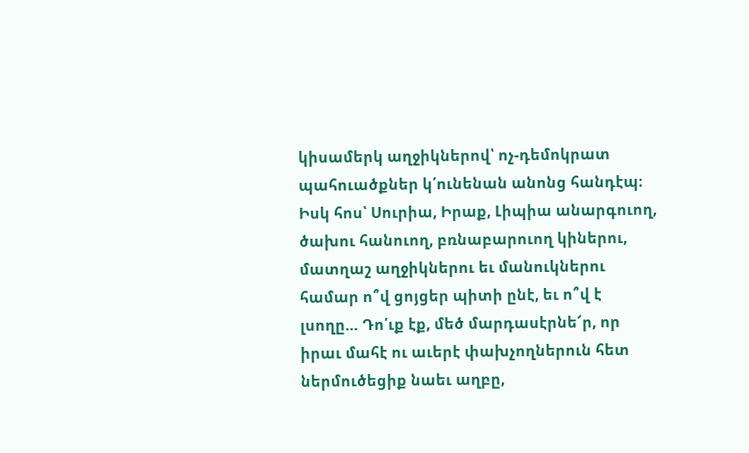կիսամերկ աղջիկներով՝ ոչ-դեմոկրատ պահուածքներ կ՛ունենան անոնց հանդէպ։ Իսկ հոս՝ Սուրիա, Իրաք, Լիպիա անարգուող, ծախու հանուող, բռնաբարուող կիներու, մատղաշ աղջիկներու եւ մանուկներու համար ո՞վ ցոյցեր պիտի ընէ, եւ ո՞վ է լսողը… Դո՛ւք էք, մեծ մարդասէրնե՜ր, որ իրաւ մահէ ու աւերէ փախչողներուն հետ ներմուծեցիք նաեւ աղբը,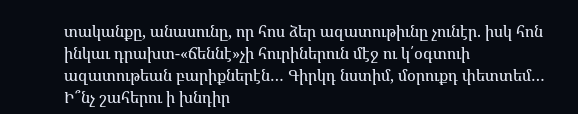տականքը, անասունը, որ հոս ձեր ազատութիւնը չունէր. իսկ հոն ինկաւ դրախտ-«ճեննէ»չի հուրիներուն մէջ ու կ՛օգտուի ազատութեան բարիքներէն… Գիրկդ նստիմ, մօրուքդ փետտեմ… Ի՞նչ շահերու ի խնդիր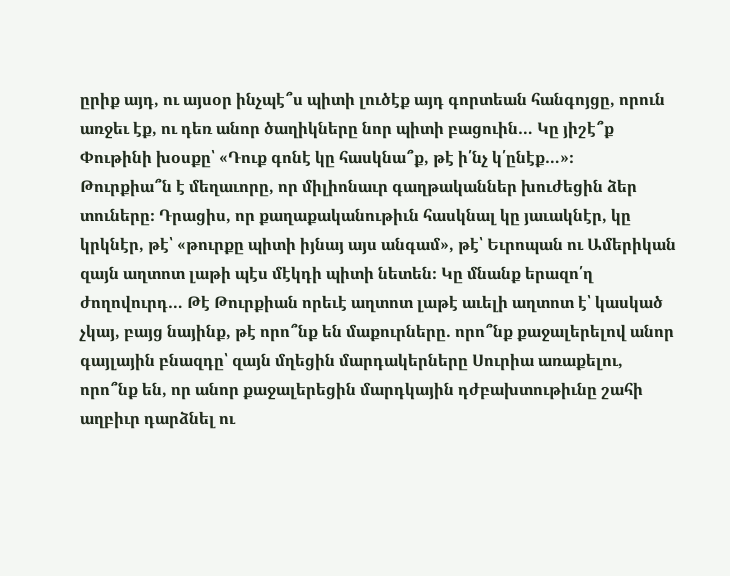ըրիք այդ, ու այսօր ինչպէ՞ս պիտի լուծէք այդ գորտեան հանգոյցը, որուն առջեւ էք, ու դեռ անոր ծաղիկները նոր պիտի բացուին… Կը յիշէ՞ք Փութինի խօսքը՝ «Դուք գոնէ կը հասկնա՞ք, թէ ի՛նչ կ՛ընէք…»։
Թուրքիա՞ն է մեղաւորը, որ միլիոնաւր գաղթականներ խուժեցին ձեր տուները։ Դրացիս, որ քաղաքականութիւն հասկնալ կը յաւակնէր, կը կրկնէր, թէ՝ «թուրքը պիտի իյնայ այս անգամ», թէ՝ Եւրոպան ու Ամերիկան զայն աղտոտ լաթի պէս մէկդի պիտի նետեն։ Կը մնանք երազո՛ղ ժողովուրդ… Թէ Թուրքիան որեւէ աղտոտ լաթէ աւելի աղտոտ է՝ կասկած չկայ, բայց նայինք, թէ որո՞նք են մաքուրները. որո՞նք քաջալերելով անոր գայլային բնազդը՝ զայն մղեցին մարդակերները Սուրիա առաքելու, որո՞նք են, որ անոր քաջալերեցին մարդկային դժբախտութիւնը շահի աղբիւր դարձնել ու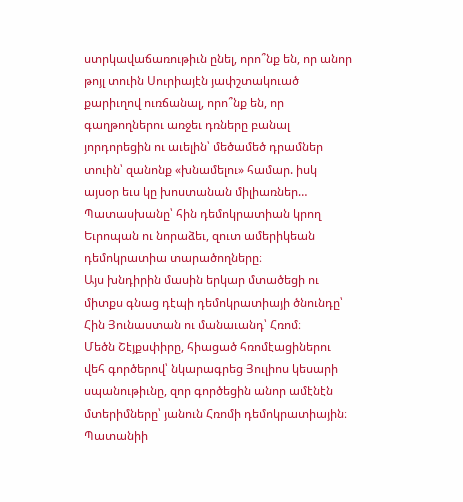ստրկավաճառութիւն ընել, որո՞նք են, որ անոր թոյլ տուին Սուրիայէն յափշտակուած քարիւղով ուռճանալ, որո՞նք են, որ գաղթողներու առջեւ դռները բանալ յորդորեցին ու աւելին՝ մեծամեծ դրամներ տուին՝ զանոնք «խնամելու» համար. իսկ այսօր եւս կը խոստանան միլիառներ…
Պատասխանը՝ հին դեմոկրատիան կրող Եւրոպան ու նորաձեւ, զուտ ամերիկեան դեմոկրատիա տարածողները։
Այս խնդիրին մասին երկար մտածեցի ու միտքս գնաց դէպի դեմոկրատիայի ծնունդը՝ Հին Յունաստան ու մանաւանդ՝ Հռոմ։
Մեծն Շէյքսփիրը, հիացած հռոմէացիներու վեհ գործերով՝ նկարագրեց Յուլիոս կեսարի սպանութիւնը, զոր գործեցին անոր ամէնէն մտերիմները՝ յանուն Հռոմի դեմոկրատիային։
Պատանիի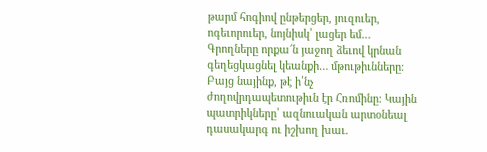թարմ հոգիով ընթերցեր, յուզուեր, ոգեւորուեր, նոյնիսկ՝ լացեր եմ… Գրողները որքա՜ն յաջող ձեւով կրնան գեղեցկացնել կեանքի… մթութիւնները։
Բայց նայինք, թէ ի՛նչ ժողովրդապետութիւն էր Հռոմինը։ Կային պատրիկները՝ ազնուական արտօնեալ դասակարգ ու իշխող խաւ.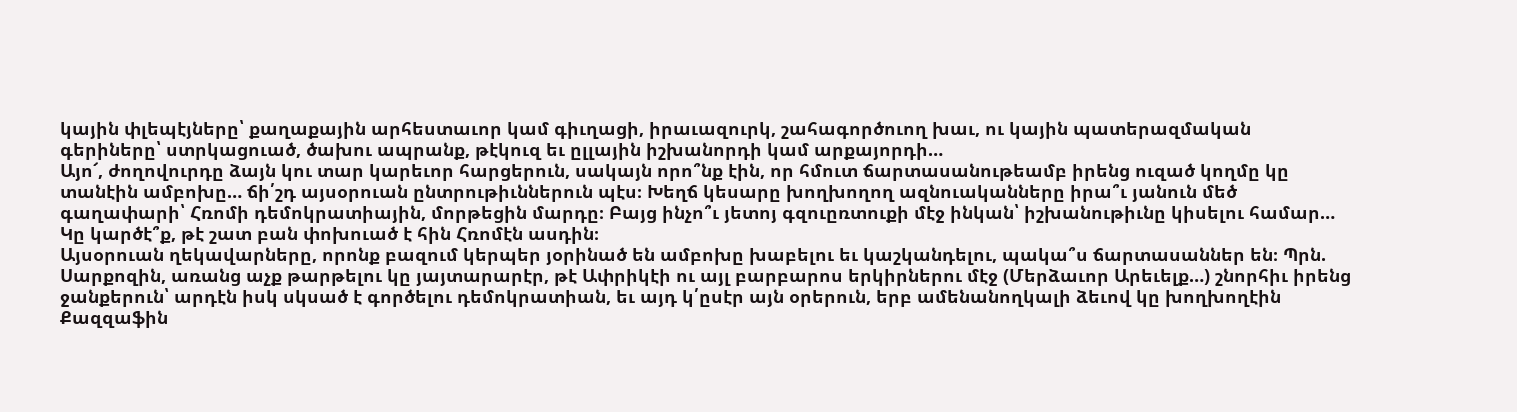կային փլեպէյները՝ քաղաքային արհեստաւոր կամ գիւղացի, իրաւազուրկ, շահագործուող խաւ, ու կային պատերազմական գերիները՝ ստրկացուած, ծախու ապրանք, թէկուզ եւ ըլլային իշխանորդի կամ արքայորդի…
Այո՜, ժողովուրդը ձայն կու տար կարեւոր հարցերուն, սակայն որո՞նք էին, որ հմուտ ճարտասանութեամբ իրենց ուզած կողմը կը տանէին ամբոխը… ճի՛շդ այսօրուան ընտրութիւններուն պէս։ Խեղճ կեսարը խողխողող ազնուականները իրա՞ւ յանուն մեծ գաղափարի՝ Հռոմի դեմոկրատիային, մորթեցին մարդը։ Բայց ինչո՞ւ յետոյ գզուըռտուքի մէջ ինկան՝ իշխանութիւնը կիսելու համար… Կը կարծէ՞ք, թէ շատ բան փոխուած է հին Հռոմէն ասդին։
Այսօրուան ղեկավարները, որոնք բազում կերպեր յօրինած են ամբոխը խաբելու եւ կաշկանդելու, պակա՞ս ճարտասաններ են։ Պրն. Սարքոզին, առանց աչք թարթելու կը յայտարարէր, թէ Ափրիկէի ու այլ բարբարոս երկիրներու մէջ (Մերձաւոր Արեւելք…) շնորհիւ իրենց ջանքերուն՝ արդէն իսկ սկսած է գործելու դեմոկրատիան, եւ այդ կ՛ըսէր այն օրերուն, երբ ամենանողկալի ձեւով կը խողխողէին Քազզաֆին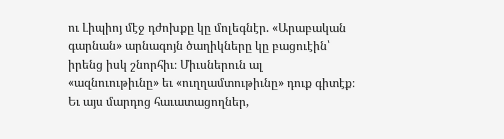ու Լիպիոյ մէջ դժոխքը կը մոլեգնէր. «Արաբական գարնան» արնագոյն ծաղիկները կը բացուէին՝ իրենց իսկ շնորհիւ։ Միւսներուն ալ «ազնուութիւնը» եւ «ուղղամտութիւնը» դուք գիտէք։ Եւ այս մարդոց հաւատացողներ,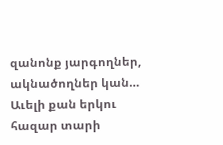զանոնք յարգողներ, ակնածողներ կան…
Աւելի քան երկու հազար տարի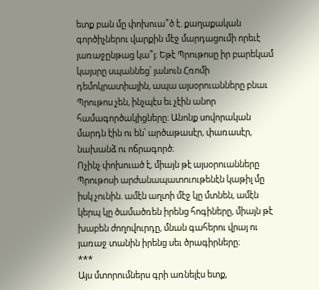ետք բան մը փոխուա՞ծ է. քաղաքական գործիչներու վարքին մէջ մարդացումի որեւէ յառաջընթաց կա՞յ։ Եթէ Պրութոսը իր բարեկամ կայսրը սպաննեց՝ յանուն Հռոմի դեմոկրատիային, ապա այսօրուանները բնաւ Պրութոս չեն, ինչպէս եւ չէին անոր համագործակիցները։ Անոնք սովորական մարդն էին ու են՝ արծաթասէր, փառասէր, նախանձ ու ոճրագործ։
Ոչինչ փոխուած է, միայն թէ այսօրուանները Պրութոսի արժանապատուութենէն կաթիլ մը իսկ չունին. ամէն աղտի մէջ կը մտնեն, ամէն կերպ կը ծամածռեն իրենց հոգիները, միայն թէ խաբեն ժողովուրդը, մնան գահերու վրայ ու յառաջ տանին իրենց սեւ ծրագիրները։
***
Այս մտորումներս գրի առնելէս ետք,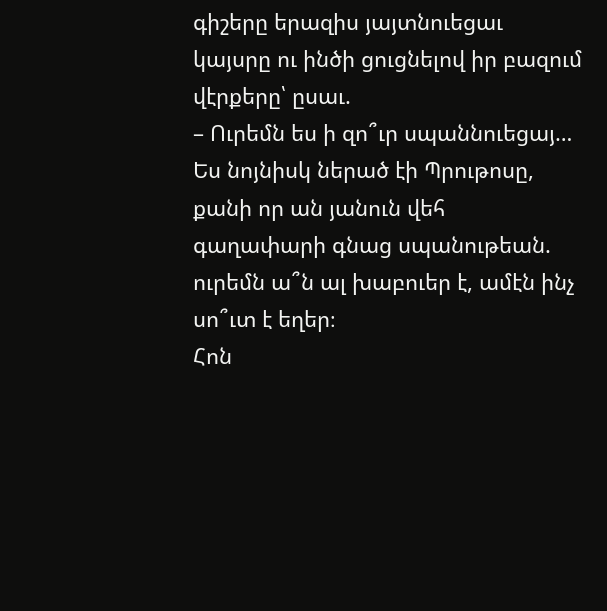գիշերը երազիս յայտնուեցաւ կայսրը ու ինծի ցուցնելով իր բազում վէրքերը՝ ըսաւ.
– Ուրեմն ես ի զո՞ւր սպաննուեցայ… Ես նոյնիսկ ներած էի Պրութոսը, քանի որ ան յանուն վեհ գաղափարի գնաց սպանութեան. ուրեմն ա՞ն ալ խաբուեր է, ամէն ինչ սո՞ւտ է եղեր։
Հոն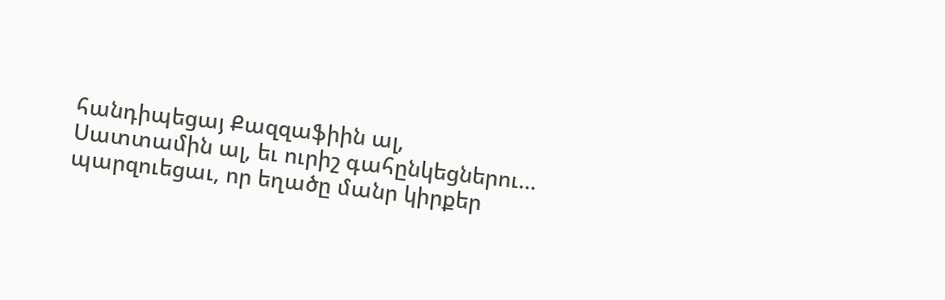հանդիպեցայ Քազզաֆիին ալ, Սատտամին ալ, եւ ուրիշ գահընկեցներու… պարզուեցաւ, որ եղածը մանր կիրքեր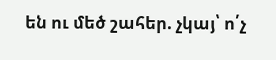են ու մեծ շահեր. չկայ՝ ո՛չ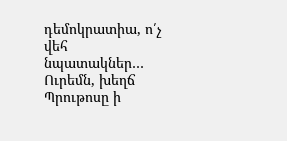դեմոկրատիա, ո՛չ վեհ նպատակներ… Ուրեմն, խեղճ Պրութոսը ի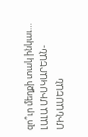զո՞ւր մեղքի տակ ինկաւ…
ԼԱԼԱ ՄԻՍԿԱՐԵԱՆ-ՄԻՆԱՍԵԱՆ